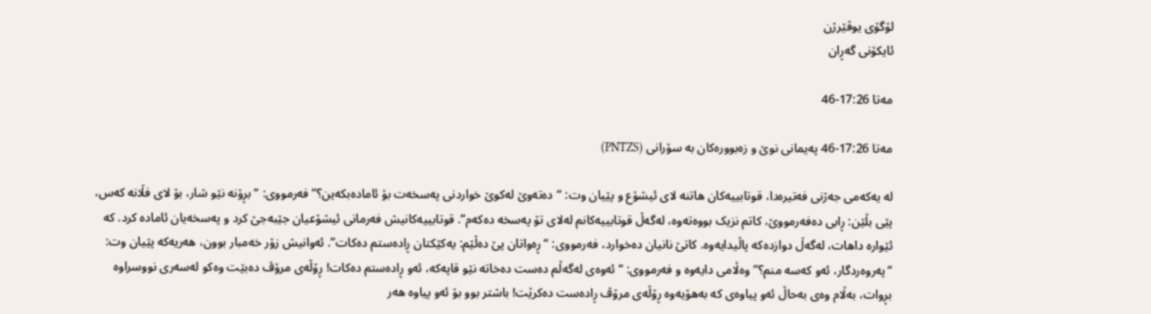لۆگۆی یوڤێرژن
ئایکۆنی گەڕان

مەتا 17:26-46

مەتا 17:26-46 پەیمانی نوێ و زەبوورەکان بە سۆرانی (PNTZS)

له‌ یه‌كه‌می جه‌ژنی فه‌تیره‌دا، قوتابییه‌كان هاتنه‌ لای ئیشۆع و پێیان وت: “ده‌ته‌وێ له‌كوێ خواردنی په‌سخه‌ت بۆ ئاماده‌بكه‌ین؟” فه‌رمووی: “بڕۆنه‌ نێو شار، بۆ لای فڵانه‌ كه‌س، پێی بڵێن: ڕابی ده‌فه‌رمووێ، كاتم نزیک بووه‌ته‌وه‌، له‌گه‌ڵ قوتابییه‌كانم له‌لای تۆ په‌سخه‌ ده‌كه‌م”. قوتابییه‌كانیش فه‌رمانی ئیشۆعیان جێبه‌جێ كرد و په‌سخه‌یان ئاماده‌ كرد. كه‌ ئێواره‌ داهات، له‌گه‌ڵ دوازده‌كه‌ پاڵیدایه‌وه‌. كاتێ نانیان ده‌خوارد، فه‌رمووی: “ڕه‌واتان پێ ده‌ڵێم: یه‌كێكتان ڕاده‌ستم ده‌كات”. ئه‌وانیش زۆر خه‌مبار بوون، هه‌ریه‌كه‌ پێیان وت: “په‌روه‌ردگار، ئه‌و كه‌سه‌ منم؟” وه‌ڵامی دایه‌وه‌ و فه‌رمووی: “ئه‌وه‌ی له‌گه‌ڵم ده‌ست ده‌خاته‌ نێو قاپه‌كه‌، ئه‌و ڕاده‌ستم ده‌كات! ڕۆڵه‌ی مرۆڤ ده‌بێت وه‌كو له‌سه‌ری نووسراوه‌ بڕوات، به‌ڵام وه‌ی به‌حاڵ ئه‌و پیاوه‌ی كه‌ به‌هۆیه‌وه‌ ڕۆڵه‌ی مرۆڤ ڕاده‌ست ده‌كرێت! باشتر بوو بۆ ئه‌و پیاوه‌ هه‌ر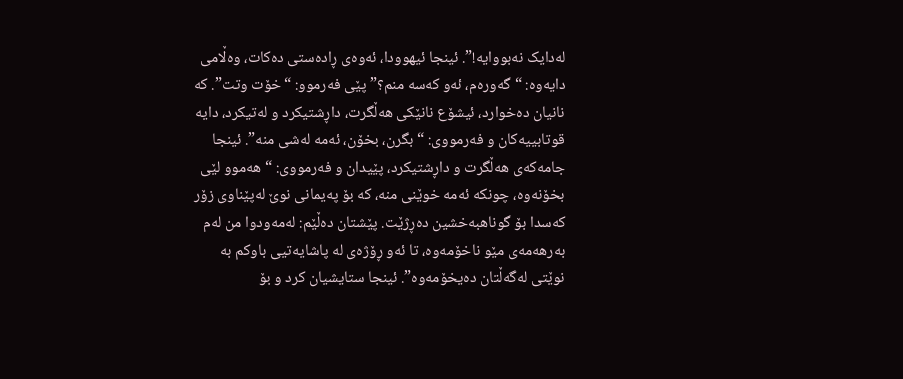له‌دایک نه‌بووایه‌!”. ئینجا ئیهوودا، ئه‌وه‌ی ڕاده‌ستی ده‌كات، وه‌ڵامی دایه‌وه‌: “گه‌وره‌م، ئه‌و كه‌سه‌ منم؟” پێی فه‌رموو: “خۆت وتت”. كه‌ نانیان ده‌خوارد، ئیشۆع نانێكی هه‌ڵگرت، داڕشتیكرد و له‌تیكرد، دایه‌ قوتابییه‌كان و فه‌رمووی: “بگرن، بخۆن، ئه‌مه‌ له‌شی منه‌”. ئینجا جامه‌كه‌ی هه‌ڵگرت و داڕشتیكرد، پێیدان و فه‌رمووی: “هه‌موو لێی بخۆنه‌وه‌، چونكه‌ ئه‌مه‌ خوێنی منه‌، كه‌ بۆ په‌یمانی نوێ له‌پێناوی زۆر كه‌سدا بۆ گوناهبه‌خشین ده‌ڕژێت. پێشتان ده‌ڵێم: له‌مه‌ودوا من له‌م به‌رهه‌مه‌ی مێو ناخۆمه‌وه‌، تا ئه‌و ڕۆژه‌ی له‌ پاشایه‌تیی باوكم به‌ نوێتی له‌گه‌ڵتان ده‌یخۆمه‌وه‌”. ئینجا ستایشیان كرد و بۆ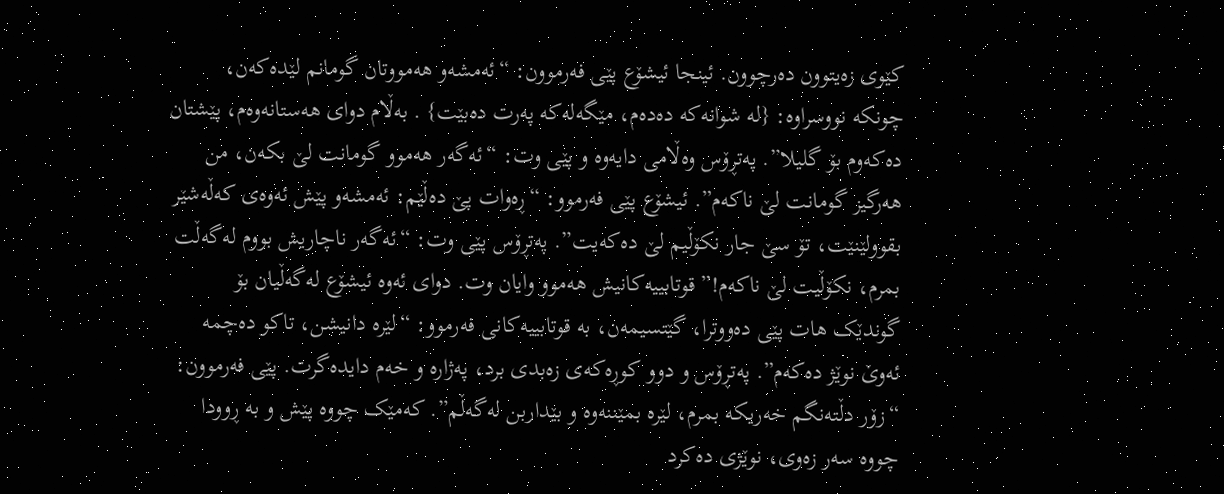كێوی زه‌یتوون ده‌رچوون. ئینجا ئیشۆع پێی فه‌رموون: “ئه‌مشه‌و هه‌مووتان گومانم لێده‌كه‌ن، چونكه‌ نووسراوه‌: {له‌ شوانه‌كه‌ ده‌ده‌م، مێگه‌له‌كه‌ په‌رت ده‌بێت} . به‌ڵام دوای هه‌ستانه‌وه‌م، پێشتان ده‌كه‌وم بۆ گلیلا”. په‌تڕۆس وه‌ڵامی دایه‌وه‌ و پێی وت: “ئه‌گه‌ر هه‌موو گومانت لێ بكه‌ن، من هه‌رگیز گومانت لێ ناكه‌م”. ئیشۆع پێی فه‌رموو: “ڕه‌وات پێ ده‌ڵێم: ئه‌مشه‌و پێش ئه‌وه‌ی كه‌ڵه‌شێر بقوولێنێت، تۆ سێ جار نكۆڵیم لێ ده‌كه‌یت”. په‌تڕۆس پێی وت: “ئه‌گه‌ر ناچاریش بووم له‌‌گه‌ڵت بمرم، نكۆڵیت لێ ناكه‌م!” قوتابییه‌كانیش هه‌موو وایان وت. دوای ئه‌وه‌ ئیشۆع له‌گه‌ڵیان بۆ گوندێک هات پێی ده‌ووترا، گێتسیمه‌ن، به‌ قوتابییه‌كانی فه‌رموو: “لێره‌ دانیشن، تاكو ده‌چمه‌ ئه‌وێ نوێژ ده‌كه‌م”. په‌تڕۆس و دوو كوڕه‌كه‌ی زه‌بدی برد، په‌ژاره‌ و خه‌م دایده‌گرت. پێی فه‌رموون: “زۆر دڵته‌نگم خه‌ریكه‌ بمرم، لێره‌ بمێننه‌وه‌ و بێداربن له‌گه‌ڵم”. كه‌مێک چووه‌ پێش و به‌ ڕوودا چووه‌ سه‌ر زه‌وی، نوێژی ده‌كرد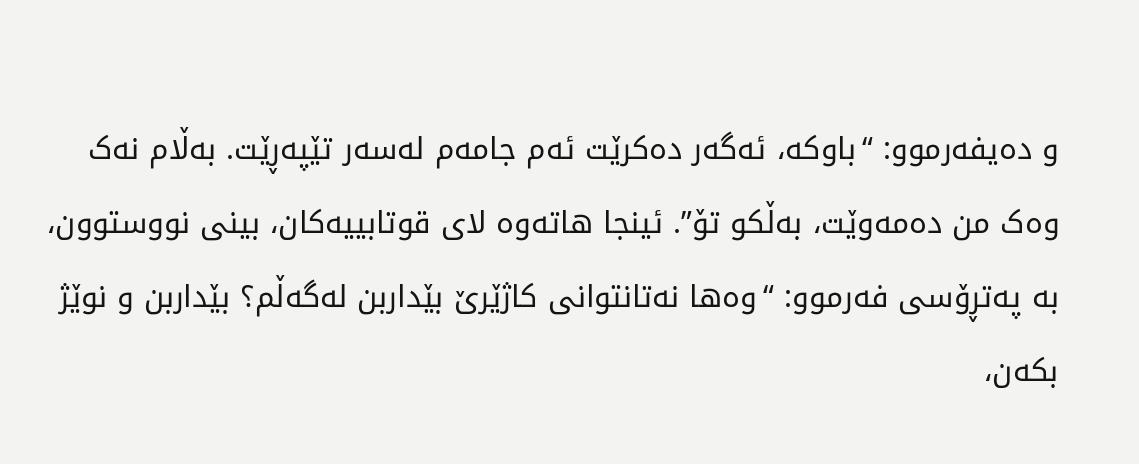و ده‌یفه‌رموو: “باوكه‌، ئه‌گه‌ر ده‌كرێت ئه‌م جامه‌م له‌سه‌ر تێپه‌ڕێت. به‌ڵام نه‌ک وه‌ک من ده‌مه‌وێت، به‌ڵكو تۆ”. ئینجا هاته‌وه‌ لای قوتابییه‌كان، بینی نووستوون، به‌ په‌تڕۆسی فه‌رموو: “وه‌ها نه‌تانتوانی كاژێرێ بێداربن له‌گه‌ڵم؟ بێداربن و نوێژ بكه‌ن،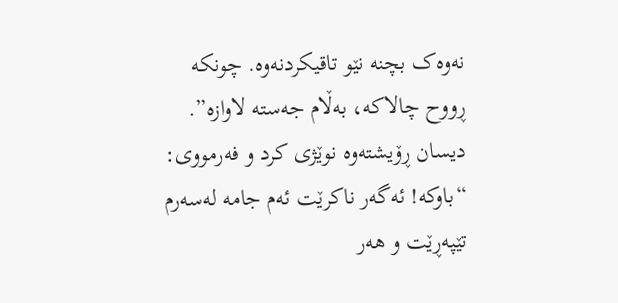نه‌وه‌ک بچنه‌ نێو تاقیكردنه‌وه‌. چونكه‌ ڕووح چالاكه‌، به‌ڵام جه‌سته‌ لاوازه‌”. دیسان ڕۆیشته‌وه‌ نوێژی كرد و فه‌رمووی: “باوكه‌! ئه‌گه‌ر ناكرێت ئه‌م جامه‌ له‌سه‌رم تێپه‌ڕێت و هه‌ر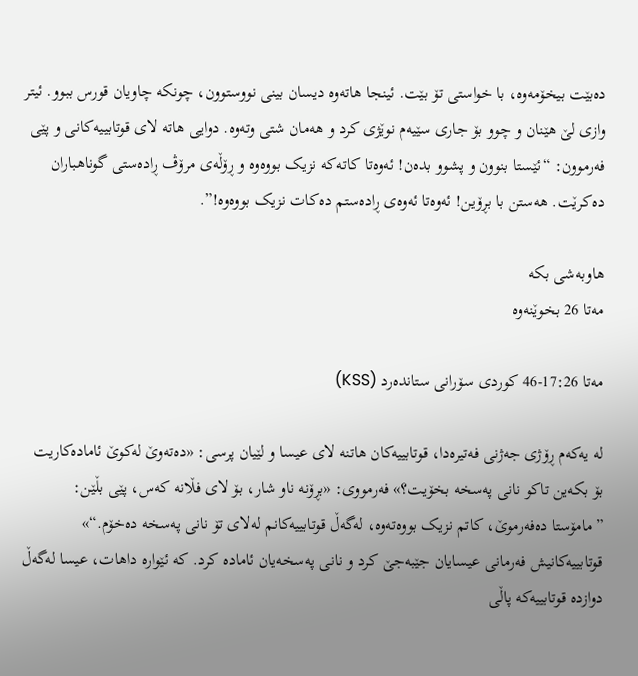ده‌بێت بیخۆمه‌وه‌، با خواستی تۆ بێت. ئینجا هاته‌وه‌ دیسان بینی نووستوون، چونكه‌ چاویان قورس ببوو. ئیتر وازی لێ هێنان و چوو بۆ جاری سێیه‌م نوێژی كرد و هه‌مان شتی وته‌وه‌. دوایی هاته‌ لای قوتابییه‌كانی و پێی فه‌رموون: “ئێستا بنوون و پشوو بده‌ن! ئه‌وه‌تا كاته‌كه‌ نزیک بووه‌وه‌‌ و ڕۆڵه‌ی مرۆڤ ڕاده‌ستی گوناهباران ده‌كرێت. هه‌ستن با بڕۆین! ئه‌وه‌تا ئه‌وه‌ی ڕاده‌ستم ده‌كات نزیک بووه‌وه‌!”.

هاوبەشی بکە
مەتا 26 بخوێنەوە

مەتا 17:26-46 كوردی سۆرانی ستانده‌رد (KSS)

لە یەکەم ڕۆژی جەژنی فەتیرەدا، قوتابییەکان هاتنە لای عیسا و لێیان پرسی: «دەتەوێ لەکوێ ئامادەکاریت بۆ بکەین تاکو نانی پەسخە بخۆیت؟» فەرمووی: «بڕۆنە ناو شار، بۆ لای فڵانە کەس، پێی بڵێن: ”مامۆستا دەفەرموێ، کاتم نزیک بووەتەوە، لەگەڵ قوتابییەکانم لەلای تۆ نانی پەسخە دەخۆم.“» قوتابییەکانیش فەرمانی عیسایان جێبەجێ کرد و نانی پەسخەیان ئامادە کرد. کە ئێوارە داهات، عیسا لەگەڵ دوازدە قوتابییەکە پاڵی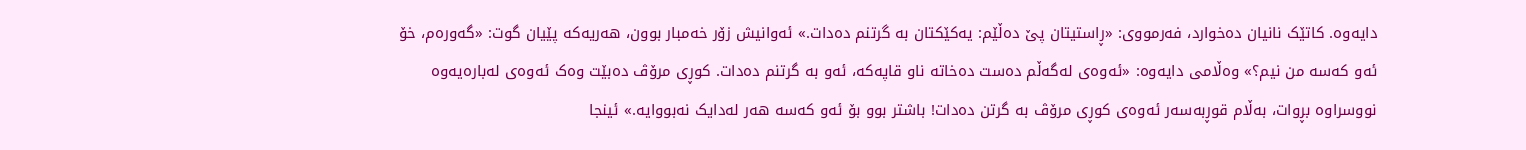دایەوە. کاتێک نانیان دەخوارد، فەرمووی: «ڕاستیتان پێ دەڵێم: یەکێکتان بە گرتنم دەدات.» ئەوانیش زۆر خەمبار بوون، هەریەکە پێیان گوت: «گەورەم، خۆ ئەو کەسە من نیم؟» وەڵامی دایەوە: «ئەوەی لەگەڵم دەست دەخاتە ناو قاپەکە، ئەو بە گرتنم دەدات. کوڕی مرۆڤ دەبێت وەک ئەوەی لەبارەیەوە نووسراوە بڕوات، بەڵام قوڕبەسەر ئەوەی کوڕی مرۆڤ بە گرتن دەدات! باشتر بوو بۆ ئەو کەسە هەر لەدایک نەبووایە.» ئینجا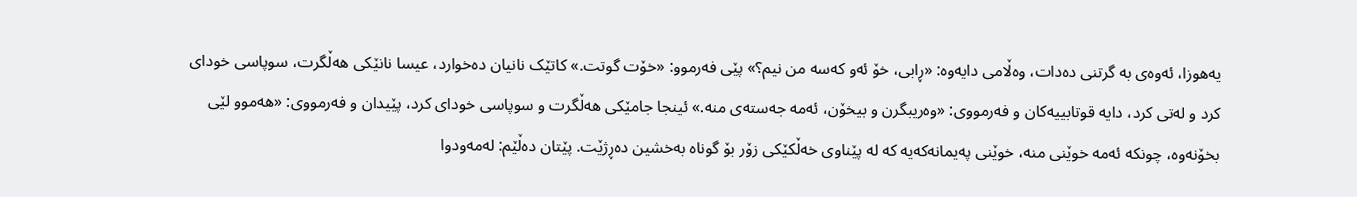یەهوزا، ئەوەی بە گرتنی دەدات، وەڵامی دایەوە: «ڕابی، خۆ ئەو کەسە من نیم؟» پێی فەرموو: «خۆت گوتت.» کاتێک نانیان دەخوارد، عیسا نانێکی هەڵگرت، سوپاسی خودای کرد و لەتی کرد، دایە قوتابییەکان و فەرمووی: «وەریبگرن و بیخۆن، ئەمە جەستەی منە.» ئینجا جامێکی هەڵگرت و سوپاسی خودای کرد، پێیدان و فەرمووی: «هەموو لێی بخۆنەوە، چونکە ئەمە خوێنی منە، خوێنی پەیمانەکەیە کە لە پێناوی خەڵکێکی زۆر بۆ گوناه بەخشین دەڕژێت. پێتان دەڵێم: لەمەودوا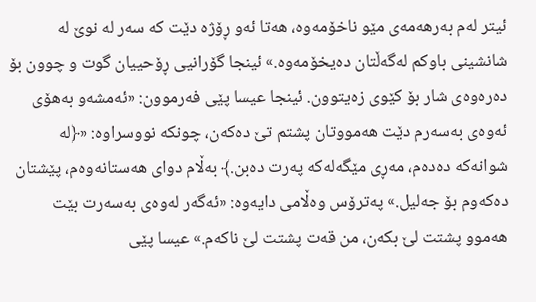ئیتر لەم بەرهەمەی مێو ناخۆمەوە، هەتا ئەو ڕۆژە دێت کە سەر لە نوێ لە شانشینی باوکم لەگەڵتان دەیخۆمەوە.» ئینجا گۆرانیی ڕۆحییان گوت و چوون بۆ دەرەوەی شار بۆ کێوی زەیتوون. ئینجا عیسا پێی فەرموون: «ئەمشەو بەهۆی ئەوەی بەسەرم دێت هەمووتان پشتم تێ دەکەن، چونکە نووسراوە: «﴿لە شوانەکە دەدەم، مەڕی مێگەلەکە پەرت دەبن.﴾ بەڵام دوای هەستانەوەم، پێشتان دەکەوم بۆ جەلیل.» پەترۆس وەڵامی دایەوە: «ئەگەر لەوەی بەسەرت بێت هەموو پشتت لێ بکەن، من قەت پشتت لێ ناکەم.» عیسا پێی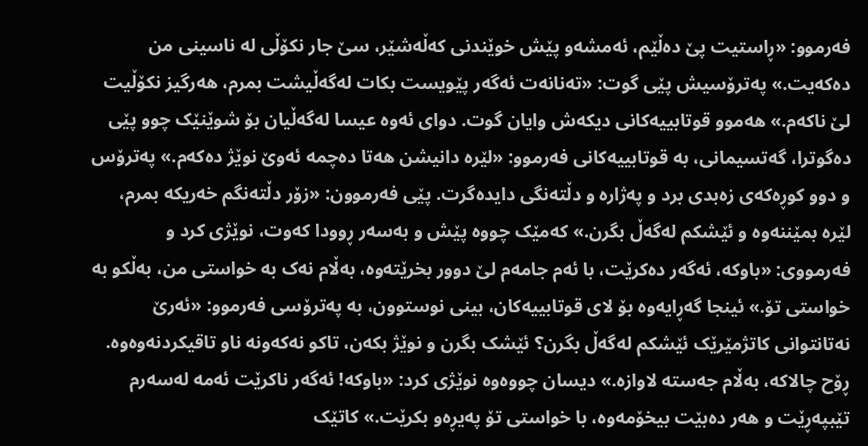فەرموو: «ڕاستیت پێ دەڵێم، ئەمشەو پێش خوێندنی کەڵەشێر، سێ جار نکۆڵی لە ناسینی من دەکەیت.» پەترۆسیش پێی گوت: «تەنانەت ئەگەر پێویست بکات لەگەڵیشت بمرم، هەرگیز نکۆڵیت لێ ناکەم.» هەموو قوتابییەکانی دیکەش وایان گوت. دوای ئەوە عیسا لەگەڵیان بۆ شوێنێک چوو پێی دەگوترا، گەتسیمانی، بە قوتابییەکانی فەرموو: «لێرە دانیشن هەتا دەچمە ئەوێ نوێژ دەکەم.» پەترۆس و دوو کوڕەکەی زەبدی برد و پەژارە و دڵتەنگی دایدەگرت. پێی فەرموون: «زۆر دڵتەنگم خەریکە بمرم، لێرە بمێننەوە و ئێشکم لەگەڵ بگرن.» کەمێک چووە پێش و بەسەر ڕوودا کەوت، نوێژی کرد و فەرمووی: «باوکە، ئەگەر دەکرێت، با ئەم جامەم لێ دوور بخرێتەوە، بەڵام نەک بە خواستی من، بەڵکو بە خواستی تۆ.» ئینجا گەڕایەوە بۆ لای قوتابییەکان، بینی نوستوون، بە پەترۆسی فەرموو: «ئەرێ نەتانتوانی کاتژمێرێک ئێشکم لەگەڵ بگرن؟ ئێشک بگرن و نوێژ بکەن، تاکو نەکەونە ناو تاقیکردنەوەوە. ڕۆح چالاکە، بەڵام جەستە لاوازە.» دیسان چووەوە نوێژی کرد: «باوکە! ئەگەر ناکرێت ئەمە لەسەرم تێبپەڕێت و هەر دەبێت بیخۆمەوە، با خواستی تۆ پەیڕەو بکرێت.» کاتێک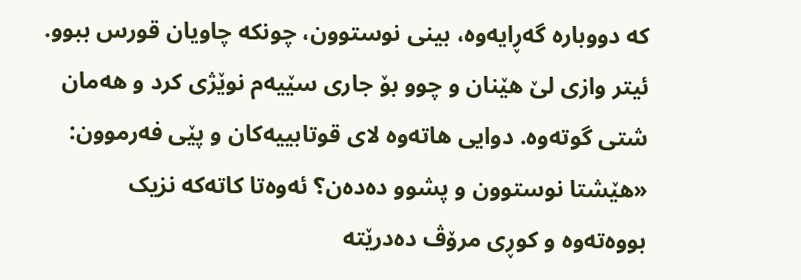کە دووبارە گەڕایەوە، بینی نوستوون، چونکە چاویان قورس ببوو. ئیتر وازی لێ هێنان و چوو بۆ جاری سێیەم نوێژی کرد و هەمان شتی گوتەوە. دوایی هاتەوە لای قوتابییەکان و پێی فەرموون: «هێشتا نوستوون و پشوو دەدەن؟ ئەوەتا کاتەکە نزیک بووەتەوە و کوڕی مرۆڤ دەدرێتە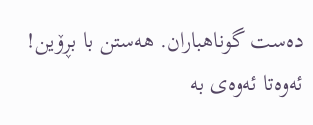دەست گوناهباران. هەستن با بڕۆین! ئەوەتا ئەوەی بە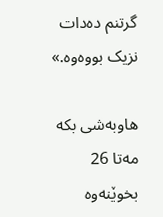گرتنم دەدات نزیک بووەوە.»

هاوبەشی بکە
مەتا 26 بخوێنەوە